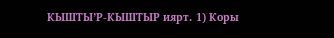КЫШТЫ’Р-КЫШТЫР иярт. 1) Коры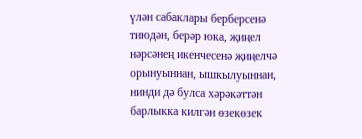үлән сабаклары берберсенә тиюдән, берәр юка, җиңел нәрсәнең икенчесенә җиңелчә орынуыннан, ышкылуыннан, нинди дә булса хәрәкәттән барлыкка килгән өзекөзек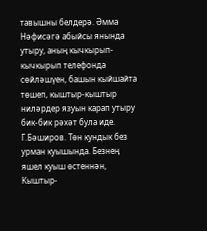тавышны белдерә. Әмма Нәфисәгә абыйсы янында утыру, аның кычкырып-кычкырып телефонда сөйләшүен, башын кыйшайта төшеп, кыштыр-кыштыр ниләрдер язуын карап утыру бик-бик рәхәт була иде. Г.Бәширов. Төн кундык без урман куышында. Безнең яшел куыш өстеннән, Кыштыр-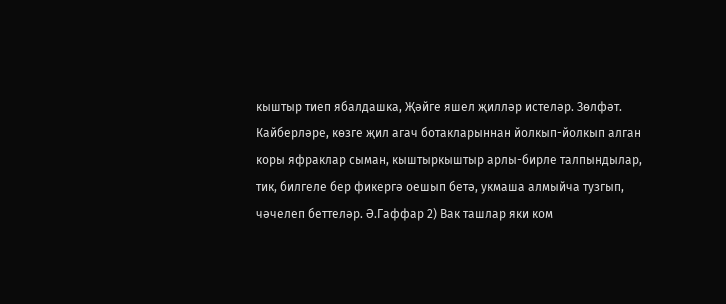кыштыр тиеп ябалдашка, Җәйге яшел җилләр истеләр. Зөлфәт. Кайберләре, көзге җил агач ботакларыннан йолкып-йолкып алган коры яфраклар сыман, кыштыркыштыр арлы-бирле талпындылар, тик, билгеле бер фикергә оешып бетә, укмаша алмыйча тузгып, чәчелеп беттеләр. Ә.Гаффар 2) Вак ташлар яки ком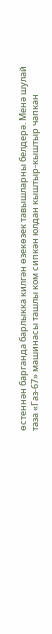өстеннән барганда барлыкка килгән өзекөзек тавышларны белдерә. Менә шулай таза «Газ-67» машинасы ташлы ком сипкән юлдан кыштыр-кыштыр чапкан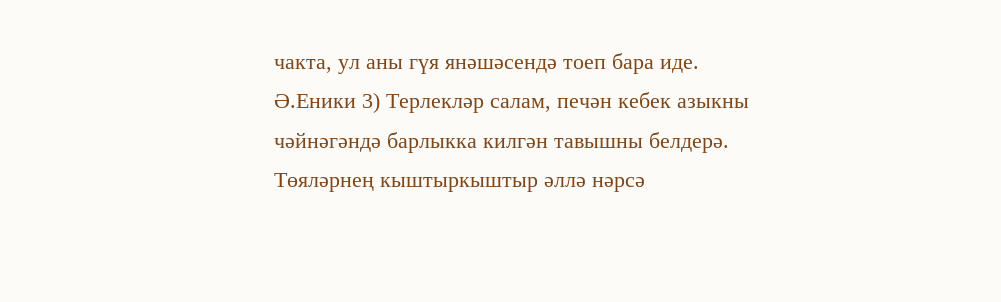чакта, ул аны гүя янәшәсендә тоеп бара иде. Ә.Еники 3) Терлекләр салам, печән кебек азыкны чәйнәгәндә барлыкка килгән тавышны белдерә. Төяләрнең кыштыркыштыр әллә нәрсә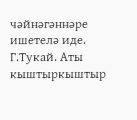чәйнәгәннәре ишетелә иде. Г.Тукай. Аты кыштыркыштыр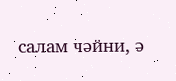салам чәйни, ә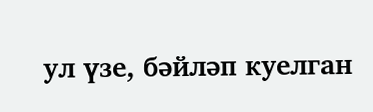ул үзе, бәйләп куелган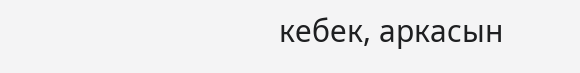кебек, аркасын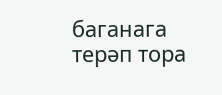баганага терәп тора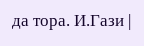да тора. И.Гази |